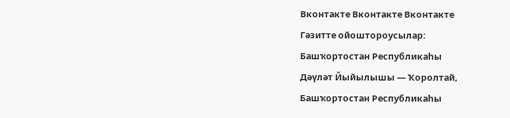Вконтакте Вконтакте Вконтакте
Гәзитте ойоштороусылар:
Башҡортостан Республикаһы
Дәүләт Йыйылышы — Ҡоролтай,
Башҡортостан Республикаһы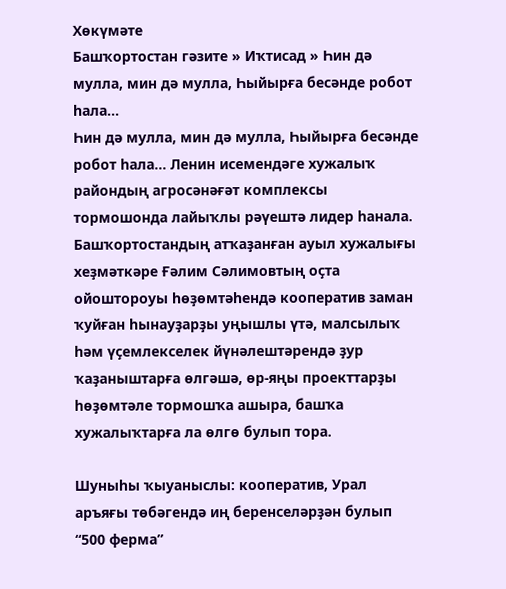Хөкүмәте
Башҡортостан гәзите » Иҡтисад » Һин дә мулла, мин дә мулла, Һыйырға бесәнде робот һала...
Һин дә мулла, мин дә мулла, Һыйырға бесәнде робот һала... Ленин исемендәге хужалыҡ райондың агросәнәғәт комплексы тормошонда лайыҡлы рәүештә лидер һанала. Башҡортостандың атҡаҙанған ауыл хужалығы хеҙмәткәре Ғәлим Сәлимовтың оҫта ойоштороуы һөҙөмтәһендә кооператив заман ҡуйған һынауҙарҙы уңышлы үтә, малсылыҡ һәм үҫемлекселек йүнәлештәрендә ҙур ҡаҙаныштарға өлгәшә, өр-яңы проекттарҙы һөҙөмтәле тормошҡа ашыра, башҡа хужалыҡтарға ла өлгө булып тора.

Шуныһы ҡыуаныслы: кооператив, Урал аръяғы төбәгендә иң беренселәрҙән булып “500 ферма”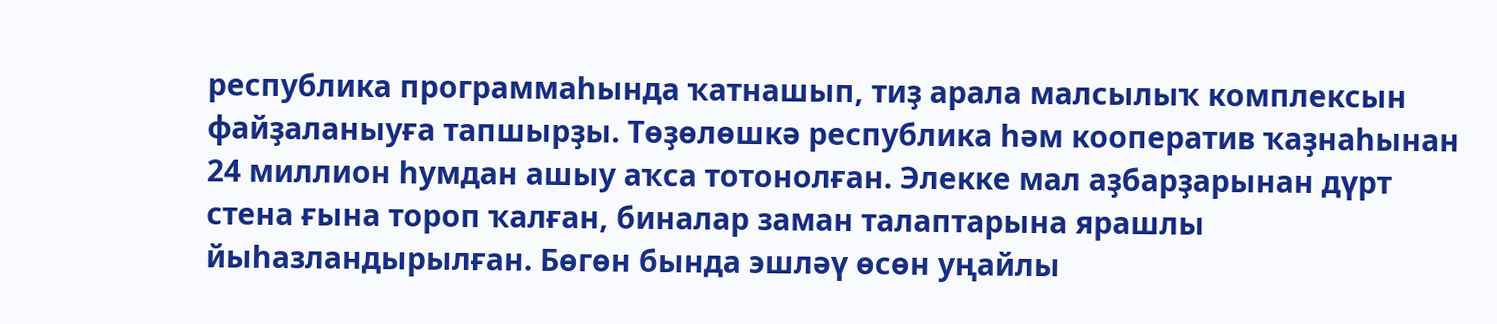республика программаһында ҡатнашып, тиҙ арала малсылыҡ комплексын файҙаланыуға тапшырҙы. Төҙөлөшкә республика һәм кооператив ҡаҙнаһынан 24 миллион һумдан ашыу аҡса тотонолған. Элекке мал аҙбарҙарынан дүрт стена ғына тороп ҡалған, биналар заман талаптарына ярашлы йыһазландырылған. Бөгөн бында эшләү өсөн уңайлы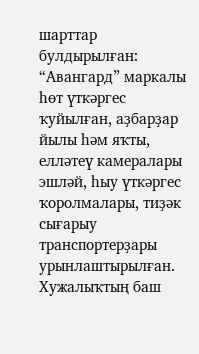шарттар булдырылған: “Авангард” маркалы һөт үткәргес ҡуйылған, аҙбарҙар йылы һәм яҡты, елләтеү камералары эшләй, һыу үткәргес ҡоролмалары, тиҙәк сығарыу транспортерҙары урынлаштырылған.
Хужалыҡтың баш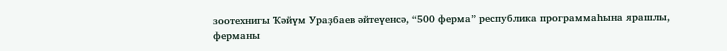зоотехнигы Ҡәйүм Ураҙбаев әйтеүенсә, “500 ферма” республика программаһына ярашлы, ферманы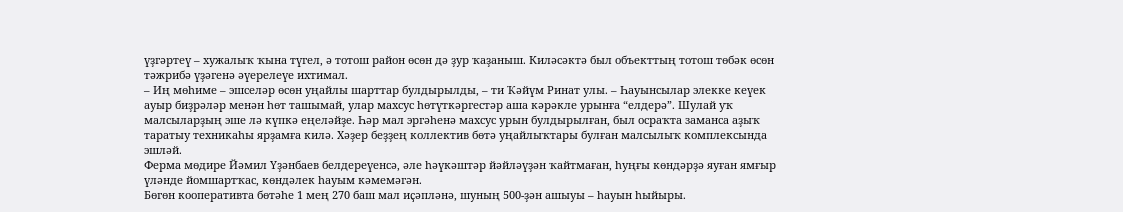үҙгәртеү – хужалыҡ ҡына түгел, ә тотош район өсөн дә ҙур ҡаҙаныш. Киләсәктә был объекттың тотош төбәк өсөн тәжрибә үҙәгенә әүерелеүе ихтимал.
– Иң мөһиме – эшселәр өсөн уңайлы шарттар булдырылды, – ти Ҡәйүм Ринат улы. – Һауынсылар элекке кеүек ауыр биҙрәләр менән һөт ташымай, улар махсус һөтүткәргестәр аша кәрәкле урынға “елдерә”. Шулай уҡ малсыларҙың эше лә күпкә еңеләйҙе. Һәр мал эргәһенә махсус урын булдырылған, был осраҡта заманса аҙыҡ таратыу техникаһы ярҙамға килә. Хәҙер беҙҙең коллектив бөтә уңайлыҡтары булған малсылыҡ комплексында эшләй.
Ферма мөдире Йәмил Үҙәнбаев белдереүенсә, әле һәүкәштәр йәйләүҙән ҡайтмаған, һуңғы көндәрҙә яуған ямғыр үләнде йомшартҡас, көндәлек һауым кәмемәгән.
Бөгөн кооперативта бөтәһе 1 мең 270 баш мал иҫәпләнә, шуның 500-ҙән ашыуы – һауын һыйыры.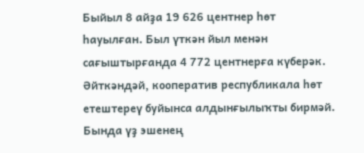Быйыл 8 айҙа 19 626 центнер һөт һауылған. Был үткән йыл менән сағыштырғанда 4 772 центнерға күберәк. Әйткәндәй, кооператив республикала һөт етештереү буйынса алдынғылыҡты бирмәй. Бында үҙ эшенең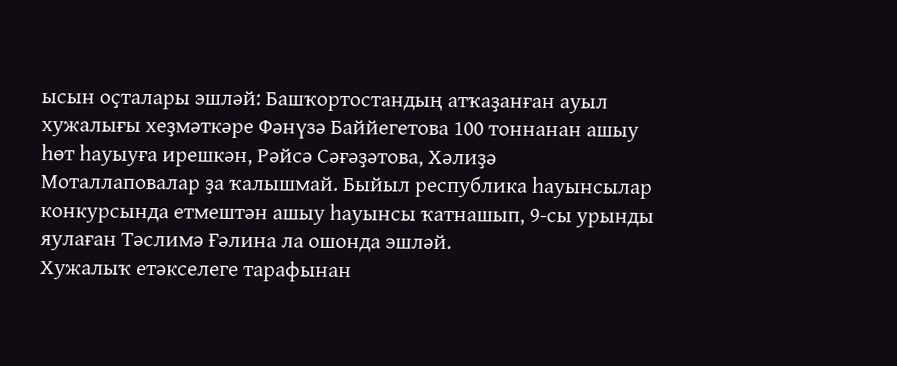ысын оҫталары эшләй: Башҡортостандың атҡаҙанған ауыл хужалығы хеҙмәткәре Фәнүзә Баййегетова 100 тоннанан ашыу һөт һауыуға ирешкән, Рәйсә Сәғәҙәтова, Хәлиҙә Моталлаповалар ҙа ҡалышмай. Быйыл республика һауынсылар конкурсында етмештән ашыу һауынсы ҡатнашып, 9-сы урынды яулаған Тәслимә Ғәлина ла ошонда эшләй.
Хужалыҡ етәкселеге тарафынан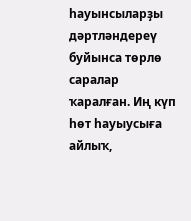һауынсыларҙы дәртләндереү буйынса төрлө саралар ҡаралған. Иң күп һөт һауыусыға айлыҡ,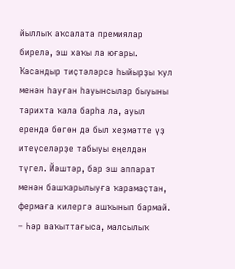йыллыҡ аҡсалата премиялар бирелә, эш хаҡы ла юғары.
Ҡасандыр тиҫтәләрсә һыйырҙы ҡул менән һауған һауынсылар быуыны тарихта ҡала барһа ла, ауыл ерендә бөгөн дә был хеҙмәтте үҙ итеүселәрҙе табыуы еңелдән түгел. Йәштәр, бар эш аппарат менән башҡарылыуға ҡарамаҫтан, фермаға килергә ашҡынып бармай.
– Һәр ваҡыттағыса, малсылыҡ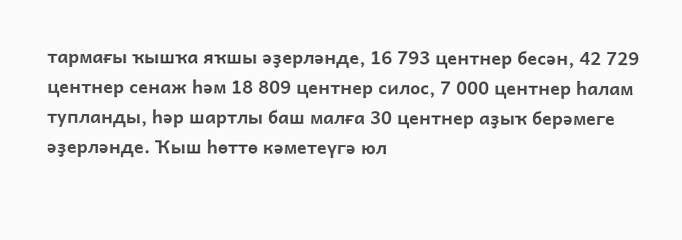тармағы ҡышҡа яҡшы әҙерләнде, 16 793 центнер бесән, 42 729 центнер сенаж һәм 18 809 центнер силос, 7 000 центнер һалам тупланды, һәр шартлы баш малға 30 центнер аҙыҡ берәмеге әҙерләнде. Ҡыш һөттө кәметеүгә юл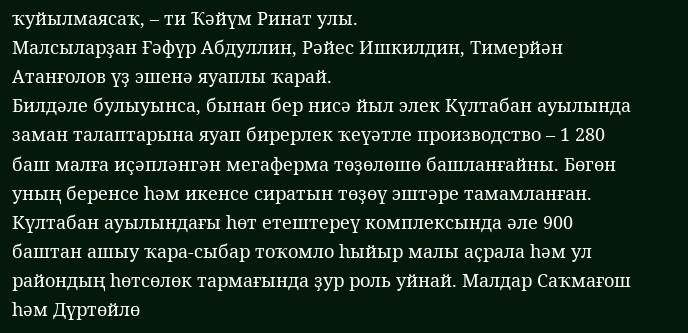ҡуйылмаясаҡ, – ти Ҡәйүм Ринат улы.
Малсыларҙан Ғәфүр Абдуллин, Рәйес Ишкилдин, Тимерйән Атанғолов үҙ эшенә яуаплы ҡарай.
Билдәле булыуынса, бынан бер нисә йыл элек Күлтабан ауылында заман талаптарына яуап бирерлек ҡеүәтле производство – 1 280 баш малға иҫәпләнгән мегаферма төҙөлөшө башланғайны. Бөгөн уның беренсе һәм икенсе сиратын төҙөү эштәре тамамланған. Күлтабан ауылындағы һөт етештереү комплексында әле 900 баштан ашыу ҡара-сыбар тоҡомло һыйыр малы аҫрала һәм ул райондың һөтсөлөк тармағында ҙур роль уйнай. Малдар Саҡмағош һәм Дүртөйлө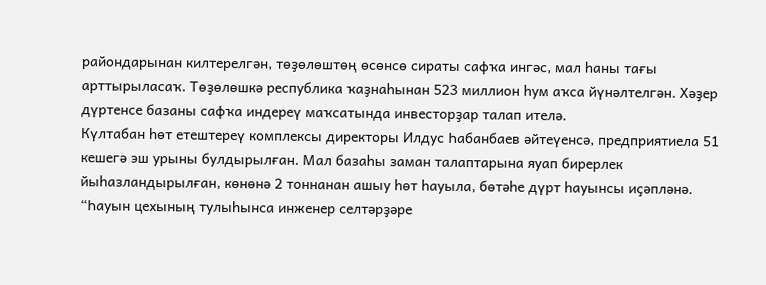райондарынан килтерелгән, төҙөлөштөң өсөнсө сираты сафҡа ингәс, мал һаны тағы арттырыласаҡ. Төҙөлөшкә республика ҡаҙнаһынан 523 миллион һум аҡса йүнәлтелгән. Хәҙер дүртенсе базаны сафҡа индереү маҡсатында инвесторҙар талап ителә.
Күлтабан һөт етештереү комплексы директоры Илдус Һабанбаев әйтеүенсә, предприятиела 51 кешегә эш урыны булдырылған. Мал базаһы заман талаптарына яуап бирерлек йыһазландырылған, көнөнә 2 тоннанан ашыу һөт һауыла, бөтәһе дүрт һауынсы иҫәпләнә. “Һауын цехының тулыһынса инженер селтәрҙәре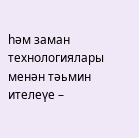һәм заман технологиялары менән тәьмин ителеүе –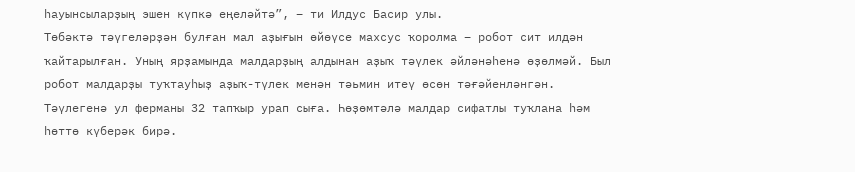һауынсыларҙың эшен күпкә еңеләйтә”, – ти Илдус Басир улы.
Төбәктә тәүгеләрҙән булған мал аҙығын өйөүсе махсус ҡоролма – робот сит илдән ҡайтарылған. Уның ярҙамында малдарҙың алдынан аҙыҡ тәүлек әйләнәһенә өҙөлмәй. Был робот малдарҙы туҡтауһыҙ аҙыҡ-түлек менән тәьмин итеү өсөн тәғәйенләнгән. Тәүлегенә ул ферманы 32 тапҡыр урап сыға. Һөҙөмтәлә малдар сифатлы туҡлана һәм һөттө күберәк бирә.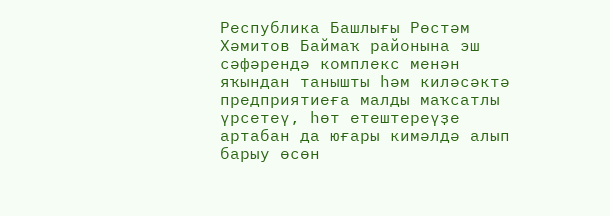Республика Башлығы Рөстәм Хәмитов Баймаҡ районына эш сәфәрендә комплекс менән яҡындан танышты һәм киләсәктә предприятиеға малды маҡсатлы үрсетеү, һөт етештереүҙе артабан да юғары кимәлдә алып барыу өсөн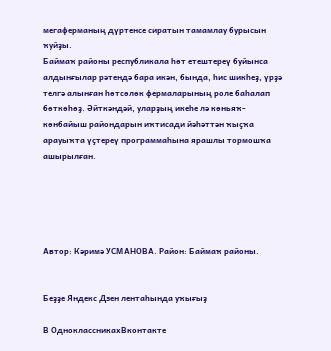мегаферманың дүртенсе сиратын тамамлау бурысын ҡуйҙы.
Баймаҡ районы республикала һөт етештереү буйынса алдынғылар рәтендә бара икән, бында, һис шикһеҙ, үрҙә телгә алынған һөтсөлөк фермаларының роле баһалап бөткөһөҙ. Әйткәндәй, уларҙың икеһе лә көньяҡ-көнбайыш райондарын иҡтисади йәһәттән ҡыҫҡа арауыҡта үҫтереү программаһына ярашлы тормошҡа ашырылған.





Автор: Кәримә УСМАНОВА. Район: Баймаҡ районы.


Беҙҙе Яндекс Дзен лентаһында уҡығыҙ

В ОдноклассникахВконтакте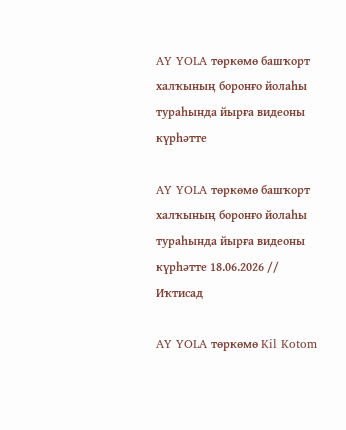AY YOLA төркөмө башҡорт халҡының боронғо йолаһы тураһында йырға видеоны күрһәтте

AY YOLA төркөмө башҡорт халҡының боронғо йолаһы тураһында йырға видеоны күрһәтте 18.06.2026 // Иҡтисад

AY YOLA төркөмө Kil Kotom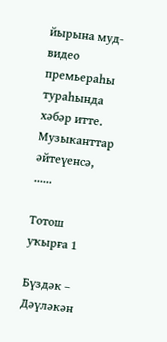йырына муд-видео премьераһы тураһында хәбәр итте. Музыканттар әйтеүенсә, ......

Тотош уҡырға 1

Бүздәк – Дәүләкән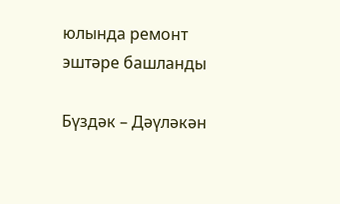юлында ремонт эштәре башланды

Бүздәк – Дәүләкән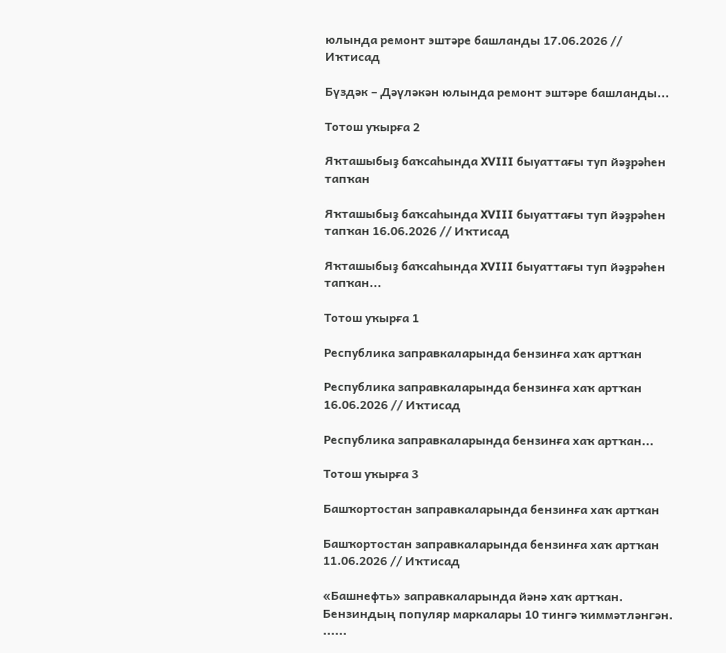юлында ремонт эштәре башланды 17.06.2026 // Иҡтисад

Бүздәк – Дәүләкән юлында ремонт эштәре башланды...

Тотош уҡырға 2

Яҡташыбыҙ баҡсаһында XVIII быуаттағы туп йәҙрәһен тапҡан

Яҡташыбыҙ баҡсаһында XVIII быуаттағы туп йәҙрәһен тапҡан 16.06.2026 // Иҡтисад

Яҡташыбыҙ баҡсаһында XVIII быуаттағы туп йәҙрәһен тапҡан...

Тотош уҡырға 1

Республика заправкаларында бензинға хаҡ артҡан

Республика заправкаларында бензинға хаҡ артҡан 16.06.2026 // Иҡтисад

Республика заправкаларында бензинға хаҡ артҡан...

Тотош уҡырға 3

Башҡортостан заправкаларында бензинға хаҡ артҡан

Башҡортостан заправкаларында бензинға хаҡ артҡан 11.06.2026 // Иҡтисад

«Башнефть» заправкаларында йәнә хаҡ артҡан. Бензиндың популяр маркалары 10 тингә ҡиммәтләнгән. ......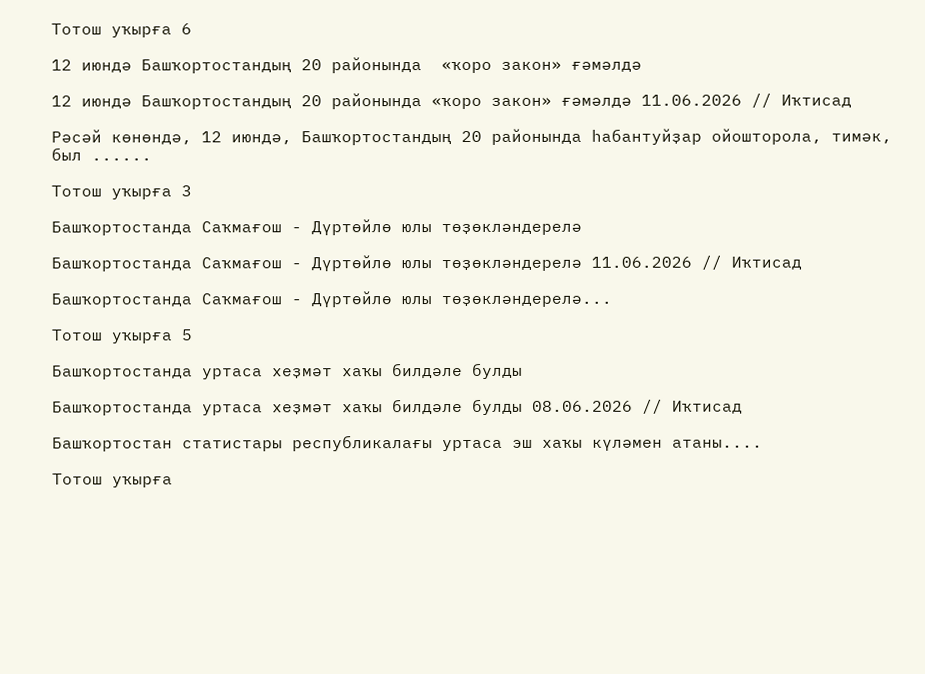Тотош уҡырға 6

12 июндә Башҡортостандың 20 районында  «ҡоро закон» ғәмәлдә

12 июндә Башҡортостандың 20 районында «ҡоро закон» ғәмәлдә 11.06.2026 // Иҡтисад

Рәсәй көнөндә, 12 июндә, Башҡортостандың 20 районында һабантуйҙар ойошторола, тимәк, был ......

Тотош уҡырға 3

Башҡортостанда Саҡмағош - Дүртөйлө юлы төҙөкләндерелә

Башҡортостанда Саҡмағош - Дүртөйлө юлы төҙөкләндерелә 11.06.2026 // Иҡтисад

Башҡортостанда Саҡмағош - Дүртөйлө юлы төҙөкләндерелә...

Тотош уҡырға 5

Башҡортостанда уртаса хеҙмәт хаҡы билдәле булды

Башҡортостанда уртаса хеҙмәт хаҡы билдәле булды 08.06.2026 // Иҡтисад

Башҡортостан статистары республикалағы уртаса эш хаҡы күләмен атаны....

Тотош уҡырға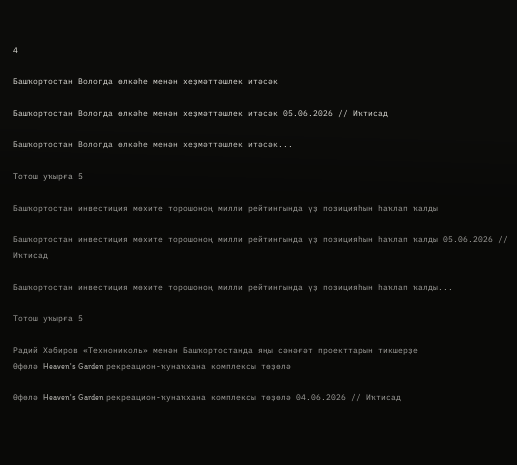4

Башҡортостан Вологда өлкәһе менән хеҙмәттәшлек итәсәк

Башҡортостан Вологда өлкәһе менән хеҙмәттәшлек итәсәк 05.06.2026 // Иҡтисад

Башҡортостан Вологда өлкәһе менән хеҙмәттәшлек итәсәк...

Тотош уҡырға 5

Башҡортостан инвестиция мөхите торошоноң милли рейтингында үҙ позицияһын һаҡлап ҡалды

Башҡортостан инвестиция мөхите торошоноң милли рейтингында үҙ позицияһын һаҡлап ҡалды 05.06.2026 // Иҡтисад

Башҡортостан инвестиция мөхите торошоноң милли рейтингында үҙ позицияһын һаҡлап ҡалды...

Тотош уҡырға 5

Радий Хәбиров «Технониколь» менән Башҡортостанда яңы сәнәғәт проекттарын тикшерҙе
Өфөлә Heaven's Garden рекреацион-ҡунаҡхана комплексы төҙөлә

Өфөлә Heaven's Garden рекреацион-ҡунаҡхана комплексы төҙөлә 04.06.2026 // Иҡтисад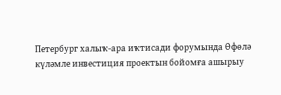Петербург халыҡ-ара иҡтисади форумында Өфөлә күләмле инвестиция проектын бойомға ашырыу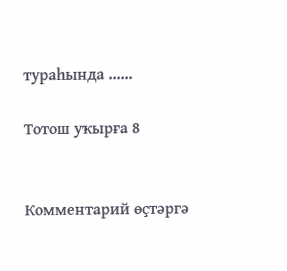тураһында ......

Тотош уҡырға 8


Комментарий өҫтәргә